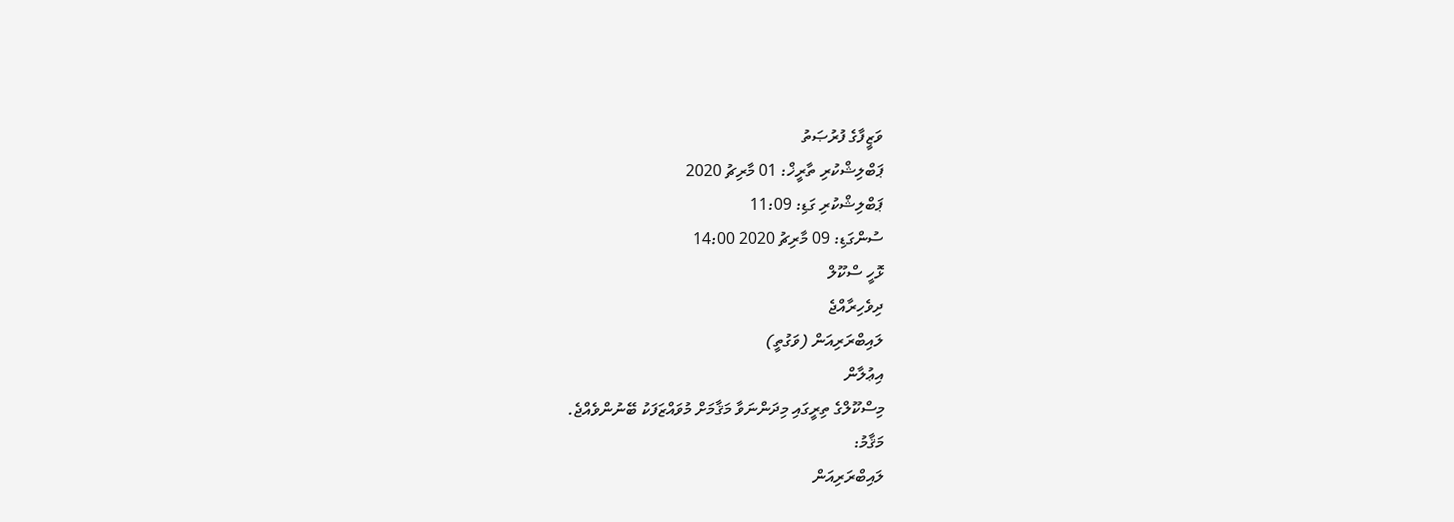ވަޒީފާގެ ފުރުޞަތު
ޕަބްލިޝްކުރި ތާރީޚް: 01 މާރިޗު 2020
ޕަބްލިޝްކުރި ގަޑި: 11:09
ސުންގަޑި: 09 މާރިޗު 2020 14:00
ޅޮހީ ސްކޫލް
ދިވެހިރާއްޖެ
ލައިބްރަރިއަން (ވަގުތީ)
އިޢުލާން
މިސްކޫލްގެ ތިރީގައި މިދަންނަވާ މަޤާމަށް މުވައްޒަފަކު ބޭނުންވެއްޖެ.
މަޤާމު:
ލައިބްރަރިއަން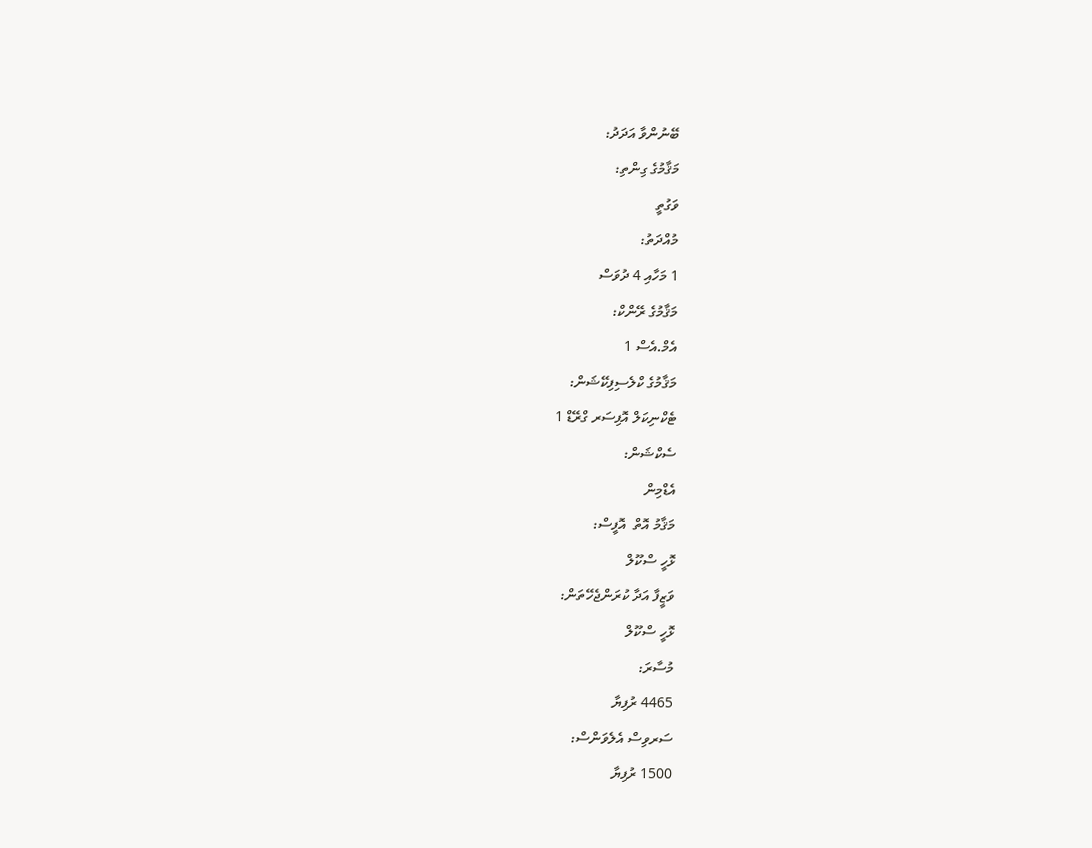ބޭނުންވާ އަދަދު:
މަޤާމުގެ ގިންތި:
ވަގުތީ
މުއްދަތު:
1 މަހާއި 4 ދުވަސް
މަޤާމުގެ ރޭންކް:
އެމް.އެސް 1
މަޤާމުގެ ކްލެސިފިކޭޝަން:
ޓެކްނިކަލް އޮފިސަރ ގްރޭޑް 1
ސެކްޝަން:
އެޑްމިން
މަޤާމު އޮތް  އޮފީސް:
ޅޮހީ ސްކޫލް
ވަޒީފާ އަދާ ކުރަންޖެހޭތަން:
ޅޮހީ ސްކޫލް
މުސާރަ:
4465 ރުފިޔާ
ސަރވިސް އެލެވަންސް:
1500 ރުފިޔާ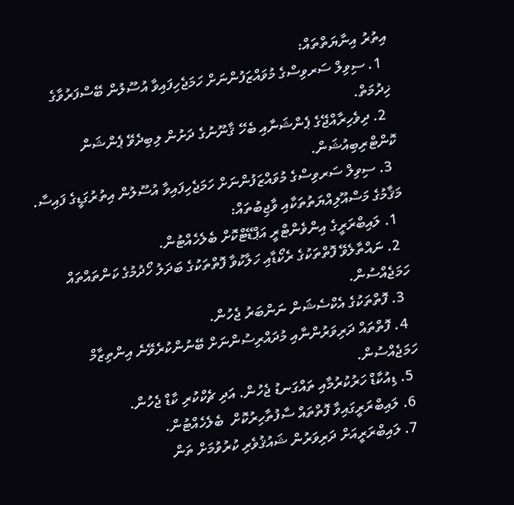އިތުރު އިނާޔަތްތައް:
  1. ސިވިލް ސަރވިސްގެ މުވައްޒަފުންނަށް ހަމަޖެހިފައިވާ އުސޫލުން ބޭސްފަރުވާގެ ޚިދުމަތް.
  2. ދިވެހިރާއްޖޭގެ ޕެންޝަނާއި ބެހޭ ޤާނޫނުގެ ދަށުން ލިބިދެވޭ ޕެންޝަން ކޮންޓްރިބިއުޝަން.
  3. ސިވިލް ސަރވިސްގެ މުވައްޒަފުންނަށް ހަމަޖެހިފައިވާ އުސޫލުން އިތުރުގަޑީގެ ފައިސާ.
މަޤާމުގެ މަސްއޫލިއްޔަތުތަކާއި ވާޖިބުތައް:
  1. ލައިބްރަރީގެ އިންވެންޓްރީ އަޕްޑޭޓްކޮށް ބެލެހެއްޓުން.
  2. ނައްތާލެވޭ ފޮތްތަކުގެ ރެކޯޑާއި ހަލާކުވާ ފޮތްތަކުގެ ބަދަލު ހޯދުމުގެ ކަންތައްތައް ހަމަޖެއްސުން.
  3. ފޮތްތަކުގެ އެކްސެޝަން ނަންބަރު ޖެހުން.
  4. ފޮތްތައް ދަރިވަރުންނާއި މުދައްރިސުންނަށް ބޭނުންކުރެވޭނެ އިންތިޒާމް ހަމަޖެއްސުން.
  5. ޑިއުކާޑް ހަރުކުރުމާއި ތައްގަނޑު ޖެހުން. އަދި ޗެކްކުރި ކާޑް ޖެހުން.
  6. ލައިބްރަރީގައިވާ ފޮތްތައް ސާފުތާހިރުކޮށް  ބެލެހެއްޓުން.
  7. ލައިބްރަރީއަށް ދަރިވަރުން ޝައުޤުވެރި ކުރުވުމަށް ތަން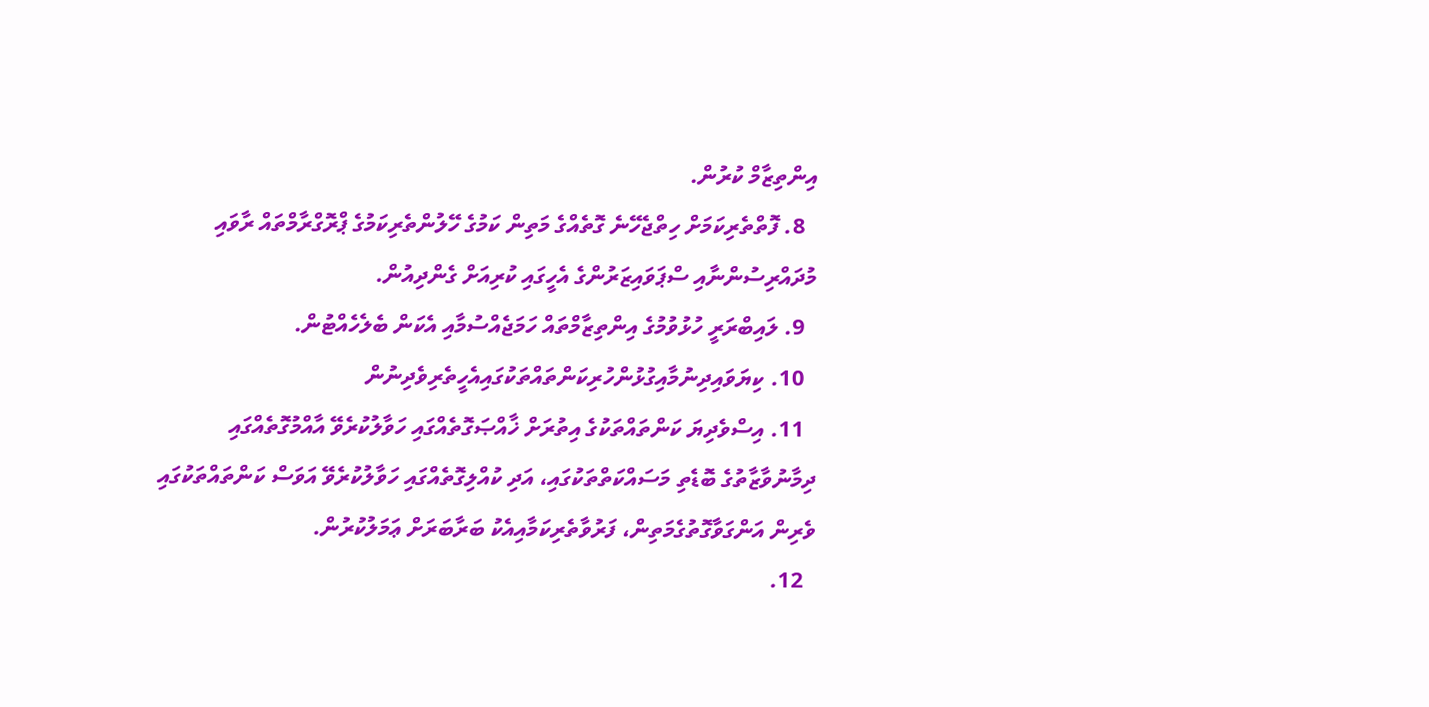އިންތިޒާމް ކުރުން.
  8. ފޮތްތެރިކަމަށް ހިތްޖެހޭނެ ގޮތެއްގެ މަތިން ކަމުގެ ހޭލުންތެރިކަމުގެ ޕްރޮގްރާމްތައް ރާވައި މުދައްރިސުންނާއި ސްޕަވައިޒަރުންގެ އެހީގައި ކުރިއަށް ގެންދިއުން.
  9. ލައިބްރަރީ ހުޅުވުމުގެ އިންތިޒާމްތައް ހަމަޖެއްސުމާއި އެކަން ބެލެހެއްޓުން.
  10. ކިޔަވައިދިނުމާއިގުޅުންހުރިކަންތައްތަކުގައިއެހީތެރިވެދިނުން
  11. އިސްވެދިޔަ ކަންތައްތަކުގެ އިތުރަށް ޚާއްޞަގޮތެއްގައި ހަވާލުކުރެވޭ އާއްމުގޮތެއްގައި ދިމާނުވާޒާތުގެ ބޮޑެތި މަސައްކަތްތަކުގައި، އަދި ކުއްލިގޮތެއްގައި ހަވާލުކުރެވޭ އަވަސް ކަންތައްތަކުގައި ވެރިން އަންގަވާގޮތުގެމަތިން، ފަރުވާތެރިކަމާއިއެކު ބަރާބަރަށް ޢަމަލުކުރުން.
  12.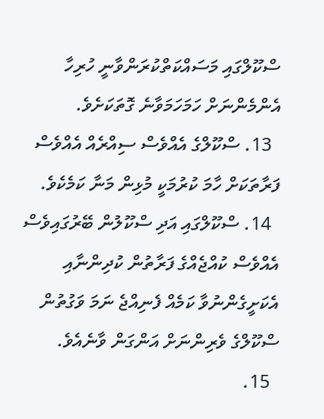ސްކޫލްގައި މަސައްކަތްކުރަންވާނީ ހުރިހާ އެންމެންނަށް ހަމަހަމަވާނެ ގޮތަކަށެވެ.
  13. ސްކޫލްގެ އެއްވެސް ސިއްރެއް އެއްވެސް ފަރާތަކަށް ހާމަ ކުރުމަކީ މުޅިން މަނާ ކަމެކެވެ.
  14. ސްކޫލްގައި އަދި ސްކޫލުން ބޭރުގައިވެސް އެއްވެސް ކުއްޖެއްގެ ފަރާތުން ކުދިންނާއި އެކަށީގެންނުވާ ކަމެއް ފެނިއްޖެ ނަމަ ވަގުތުން ސްކޫލްގެ ވެރިންނަށް އަންގަން ވާނެއެވެ.
  15.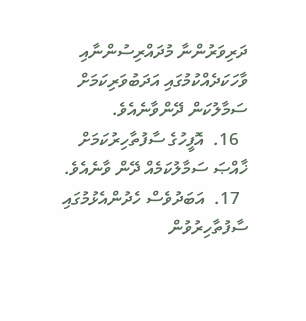ދަރިވަރުންނާ މުދައްރިސުންނާއި ވާހަކަދެއްކުމުގައި އަދަބުވަރިކަމަށް ސަމާލުކަން ދޭންވާނެއެވެ.
  16.  އޮފީހުގެ ސާފުތާހިރުކަމަށް ޚާއްޞަ ސަމާލުކަމެއް ދޭން ވާނެއެވެ.
  17.  އަބަދުވެސް ހެދުންއެޅުމުގައި ސާފުތާހިރުވުން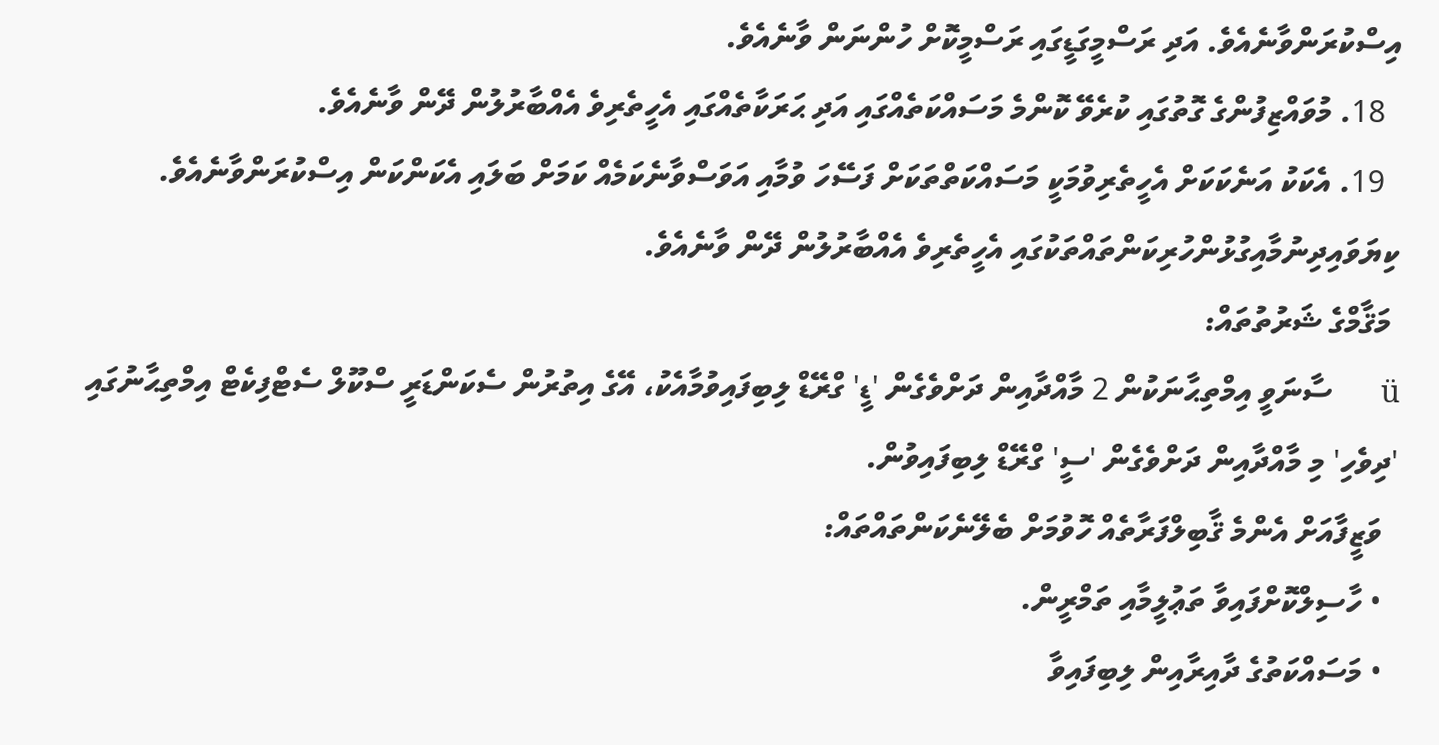އިސްކުރަންވާނެއެވެ. އަދި ރަސްމީގަޑީގައި ރަސްމީކޮށް ހުންނަން ވާނެއެވެ.
  18. މުވައްޒިފުންގެ ގޮތުގައި ކުރެވޭ ކޮންމެ މަސައްކަތެއްގައި އަދި ޙަރަކާތެއްގައި އެހީތެރިވެ އެއްބާރުލުން ދޭން ވާނެއެވެ.
  19. އެކަކު އަނެކަކަށް އެހީތެރިވުމަކީ މަސައްކަތްތަކަށް ފަސޭހަ ވުމާއި އަވަސްވާނެކަމެއް ކަމަށް ބަލައި އެކަންކަން އިސްކުރަންވާނެއެވެ.
ކިޔަވައިދިނުމާއިގުޅުންހުރިކަންތައްތަކުގައި އެހީތެރިވެ އެއްބާރުލުން ދޭން ވާނެއެވެ.
 މަޤާމްގެ ޝަރުތުތައް:
ü      ސާނަވީ އިމްތިޙާނަކުން 2 މާއްދާއިން ދަށްވެގެން 'ޑީ' ގްރޭޑް ލިބިފައިވުމާއެކު، އޭގެ އިތުރުން ސެކަންޑަރީ ސްކޫލް ސެޓްފިކެޓް އިމްތިޙާނުގައި 'ދިވެހި' މި މާއްދާއިން ދަށްވެގެން 'ސީ' ގްރޭޑް ލިބިފައިވުން.
  ވަޒީފާއަށް އެންމެ ޤާބިލްފަރާތެއް ހޮވުމަށް ބެލޭނެކަންތައްތައް:
  • ހާސިލްކޮށްފައިވާ ތަޢުލީމާއި ތަމްރީން.
  • މަސައްކަތުގެ ދާއިރާއިން ލިބިފައިވާ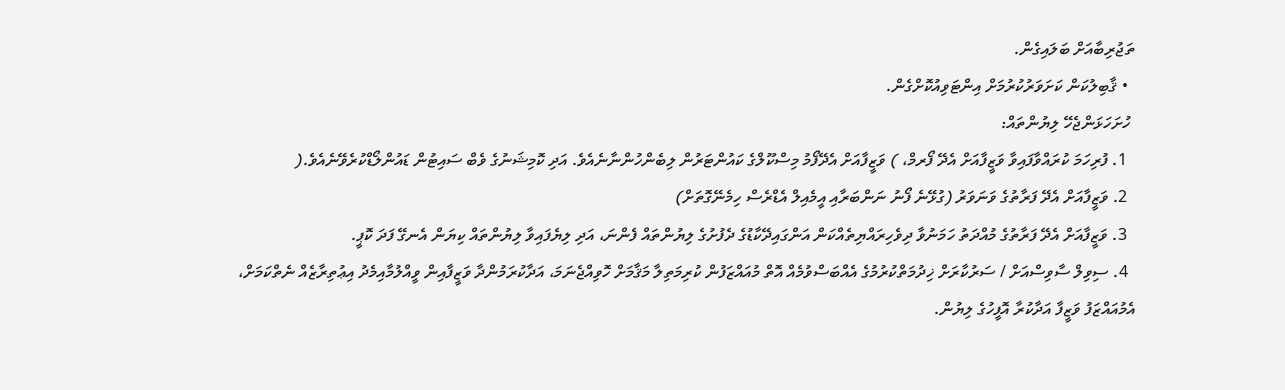ތަޖުރިބާއަށް ބަލައިގެން.
  • ޤާބިލުކަން ކަށަވަރުކުރުމަށް އިންޓަވިއުކޮށްގެން.
 ހުށަހަޅަންޖެހޭ ލިޔުންތައް:
  1. ފުރިހަމަ ކުރައްވާފައިވާ ވަޒީފާއަށް އެދޭ ފޯރމް، ) ވަޒީފާއަށް އެދޭފޯމު މިސްކޫލްގެ ކައުންޓަރުން ލިބެންހުންނާނެއެވެ. އަދި ކޮމިޝަނުގެ ވެބް ސައިޓުން ޑައުންލޯޑްކުރެވޭނެއެވެ.(
  2. ވަޒީފާއަށް އެދޭ ފަރާތުގެ ވަނަވަރު (ގުޅޭނެ ފޯނު ނަންބަރާއި އީމެއިލް އެޑްރެސް ހިމެނޭގޮތަށް)
  3. ވަޒީފާއަށް އެދޭ ފަރާތުގެ މުއްދަތު ހަމަނުވާ ދިވެހިރައްޔިތެއްކަން އަންގައިދޭކާޑުގެ ދެފުށުގެ ލިޔުންތައް ފެންނަ، އަދި ލިޔެފައިވާ ލިޔުންތައް ކިޔަން އެނގޭ ފަދަ ކޮޕީ.
  4. ސިވިލް ސާވިސްއަށް / ސަރުކާރަށް ޚިދުމަތްކުރުމުގެ އެއްބަސްވުމެއް އޮތް މުއައްޒަފުން ކުރިމަތިލާ މަޤާމަށް ހޮވިއްޖެނަމަ، އަދާކުރަމުންދާ ވަޒީފާއިން ވީއްލުމާއިމެދު އިޢުތިރާޒެއް ނެތްކަމަށް، އެމުއައްޒަފު ވަޒީފާ އަދާކުރާ އޮފީހުގެ ލިޔުން.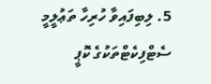5. ލިބިފައިވާ ހުރިހާ ތަޢުލީމީ ސެޓްފިކެޓްތަކުގެ ކޮޕީ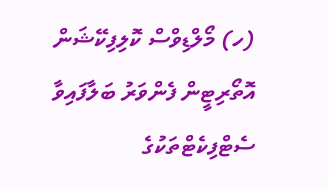(ހ) މޯލްޑިވްސް ކޮލިފިކޭޝަން އޮތޯރިޓީން ފެންވަރު ބަލާފައިވާ ސެޓްފިކެޓްތަކުގެ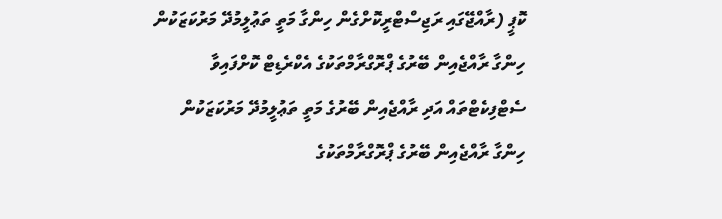ކޮޕީ (ރާއްޖޭގައި ރަޖިސްޓްރީކޮށްގެން ހިންގާ މަތީ ތަޢުލީމުދޭ މަރުކަޒަކުން ހިންގާ ރާއްޖެއިން ބޭރުގެ ޕްރޮގްރާމްތަކުގެ އެކްރެޑިޓް ކޮށްފައިވާ ސެޓްފިކެޓްތައް އަދި ރާއްޖެއިން ބޭރުގެ މަތީ ތަޢުލީމުދޭ މަރުކަޒަކުން ހިންގާ ރާއްޖެއިން ބޭރުގެ ޕްރޮގްރާމްތަކުގެ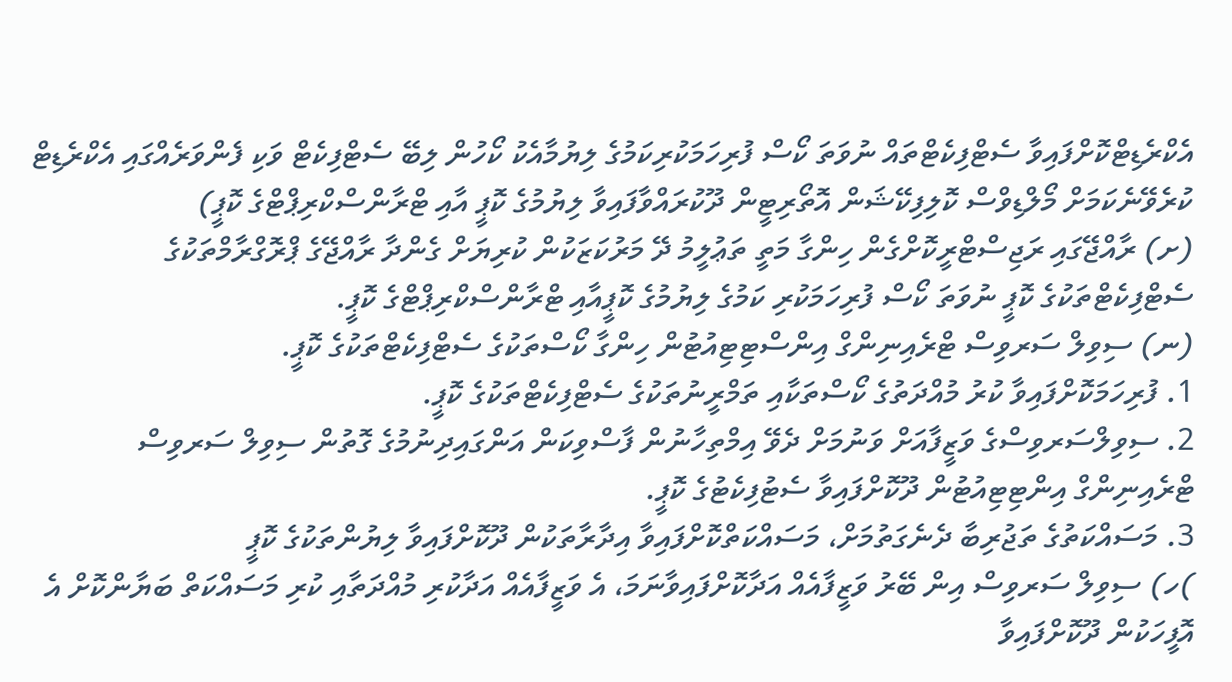އެކްރެޑިޓްކޮށްފައިވާ ސެޓްފިކެޓްތައް ނުވަތަ ކޯސް ފުރިހަމަކުރިކަމުގެ ލިޔުމާއެކު ކޯހުން ލިބޭ ސެޓްފިކެޓް ވަކި ފެންވަރެއްގައި އެކްރެޑިޓް ކުރެވޭނެކަމަށް މޯލްޑިވްސް ކޮލިފިކޭޝަން އޮތޯރިޓީން ދޫކުރައްވާފައިވާ ލިޔުމުގެ ކޮޕީ އާއި ޓްރާންސްކްރިޕްޓްގެ ކޮޕީ)
(ށ) ރާއްޖޭގައި ރަޖިސްޓްރީކޮށްގެން ހިންގާ މަތީ ތަޢުލީމު ދޭ މަރުކަޒަކުން ކުރިޔަށް ގެންދާ ރާއްޖޭގެ ޕްރޮގްރާމްތަކުގެ ސެޓްފިކެޓްތަކުގެ ކޮޕީ ނުވަތަ ކޯސް ފުރިހަމަކުރި ކަމުގެ ލިޔުމުގެ ކޮޕީއާއި ޓްރާންސްކްރިޕްޓްގެ ކޮޕީ.
(ނ) ސިވިލް ސަރވިސް ޓްރެއިނިންގް އިންސްޓިޓިއުޓުން ހިންގާ ކޯސްތަކުގެ ސެޓްފިކެޓްތަކުގެ ކޮޕީ.
1. ފުރިހަމަކޮށްފައިވާ ކުރު މުއްދަތުގެ ކޯސްތަކާއި ތަމްރީނުތަކުގެ ސެޓްފިކެޓްތަކުގެ ކޮޕީ.
2. ސިވިލްސަރވިސްގެ ވަޒީފާއަށް ވަނުމަށް ދެވޭ އިމްތިހާނުން ފާސްވިކަން އަންގައިދިނުމުގެ ގޮތުން ސިވިލް ސަރވިސް ޓްރެއިނިންގް އިންޓިޓިއުޓުން ދޫކޮށްފައިވާ ސެޓުފިކެޓުގެ ކޮޕީ.
3. މަސައްކަތުގެ ތަޖުރިބާ ދެނެގަތުމަށް، މަސައްކަތްކޮށްފައިވާ އިދާރާތަކުން ދޫކޮށްފައިވާ ލިޔުންތަކުގެ ކޮޕީ
)ހ) ސިވިލް ސަރވިސް އިން ބޭރު ވަޒީފާއެއް އަދާކޮށްފައިވާނަމަ، އެ ވަޒީފާއެއް އަދާކުރި މުއްދަތާއި ކުރި މަސައްކަތް ބަޔާންކޮށް އެ އޮފީހަކުން ދޫކޮށްފައިވާ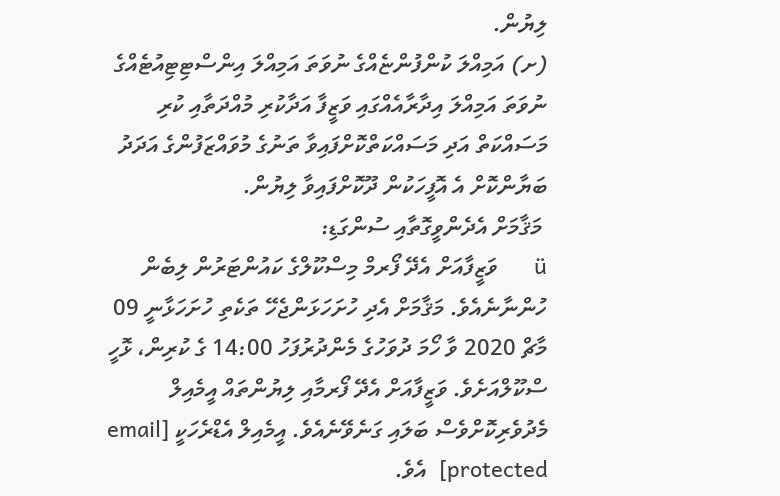ލިޔުން.
(ށ) އަމިއްލަ ކުންފުންޏެއްގެ ނުވަތަ އަމިއްލަ އިންސްޓިޓިއުޓެއްގެ ނުވަތަ އަމިއްލަ އިދާރާއެއްގައި ވަޒީފާ އަދާކުރި މުއްދަތާއި ކުރި މަސައްކަތް އަދި މަސައްކަތްކޮށްފައިވާ ތަނުގެ މުވައްޒަފުންގެ އަދަދު ބަޔާންކޮށް އެ އޮފީހަކުން ދޫކޮށްފައިވާ ލިޔުން.
 މަޤާމަށް އެދެންވީގޮތާއި ސުންގަޑި:
ü      ވަޒީފާއަށް އެދޭ ފޯރމް މިސްކޫލްގެ ކައުންޓަރުން ލިބެން ހުންނާނެއެވެ. މަޤާމަށް އެދި ހުށަހަޅަންޖެހޭ ތަކެތި ހުށަހަޅާނީ 09 މާޗް 2020 ވާ ހޯމަ ދުވަހުގެ މެންދުރުފަހު 14:00 ގެ ކުރިން، ޅޮހީ ސްކޫލްއަށެވެ. ވަޒީފާއަށް އެދޭ ފޯރމާއި ލިޔުންތައް އީމެއިލް މެދުވެރިކޮށްވެސް ބަލައި ގަނެވޭނެއެވެ. އީމެއިލް އެޑްރެހަކީ [email protected]  އެވެ.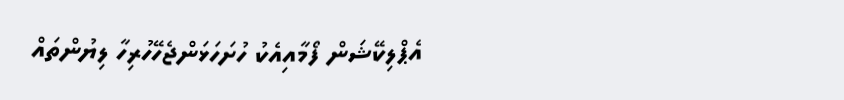އެޕްލިކޭޝަން ފޯމާއިއެކު ހުށަހަޅަންޖެހޭހުރިހާ ލިޔުންތައް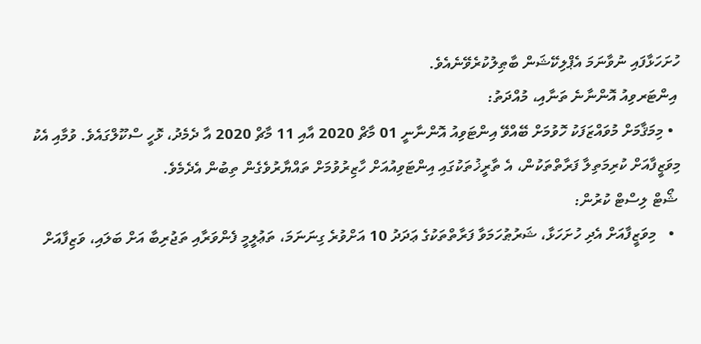ހުށަހަޅާފައި ނުވާނަމަ އެޕްލިކޭޝަން ބާޠިލުކުރެވޭނެއެވެ.
 އިންޓަރވިއު އޮންނާނެ ތަނާއި، މުއްދަތު:
  • މިމަޤާމަށް މުވައްޒަފަކު ހޮވުމަށް ބޭއްވޭ އިންޓަވިއު އޮންނާނީ 01 މާޗް 2020 އާއި 11 މާޗް 2020 އާ ދެމެދު، ޅޮހީ ސްކޫލްގައެވެ. ވުމާއި އެކު މިވަޒީފާއަށް ކުރިމަތިލާ ފަރާތްތަކުން، އެ ތާރީޚުތަކުގައި އިންޓަވިއުއަށް ހާޒިރުވުމަށް ތައްޔާރުވެގެން ތިބުން އެދެމެވެ.
 ޝޯޓް ލިސްޓް ކުރުން:
  •   މިވަޒީފާއަށް އެދި ހުށަހަޅާ، ޝަރުޠުހަމަވާ ފަރާތްތަކުގެ ޢަދަދު 10 އަށްވުރެ ގިނަނަމަ، ތަޢުލީމީ ފެންވަރާއި ތަޖުރިބާ އަށް ބަލައި، ވަޒިފާއަށް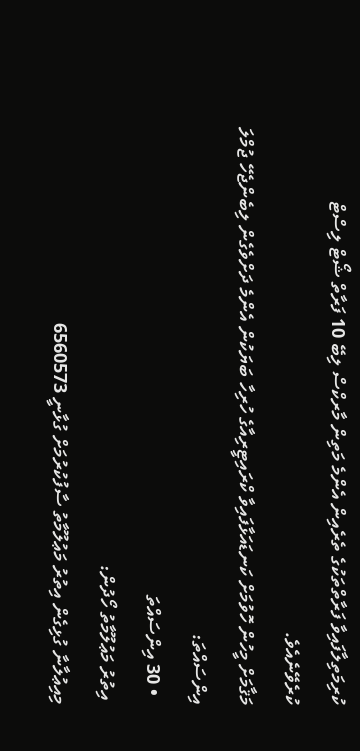ކުރިމަތިލާފައިވާ ފަރާތްތަކުގެ ތެރެއިން އެންމެ މަތިން މާރކްސް ލިބޭ 10 ފަރާތް ޝޯޓް ލިސްޓް ކުރެވޭނެއެވެ.
މަޤާމަށް މީހުން ހޮވުމަށް ކަނޑައަޅާފައިވާ ކްރައިޓީރިއާގެ ހުރިހާ ބަޔަކުން އެންމެ ދަށްވެގެން ލިބެންޖެހޭ ޖުމްލަ އިންސައްތަ:
  • 30 އިންސައްތަ
 އިތުރު މަޢުލޫމާތު ހޯދުން:
މިއިޢުލާނާ ގުޅިގެން އިތުރު މަޢުލޫމާތު ސާފުކުރުމަށް ގުޅާނީ 6560573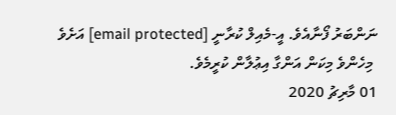ނަންބަރު ފޯނާއެވެ. އީ-މެއިލް ކުރާނީ [email protected] އަށެވެ
 މިހެންވެ މިކަން އަންގާ އިޢުލާން ކުރީމެވެ.
01 މާރިޗު 2020